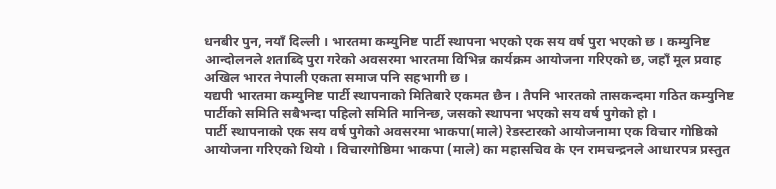धनबीर पुन, नयाँ दिल्ली । भारतमा कम्युनिष्ट पार्टी स्थापना भएको एक सय वर्ष पुरा भएको छ । कम्युनिष्ट आन्दोलनले शताब्दि पुरा गरेको अवसरमा भारतमा विभिन्न कार्यक्रम आयोजना गरिएको छ, जहाँ मूल प्रवाह अखिल भारत नेपाली एकता समाज पनि सहभागी छ ।
यद्यपी भारतमा कम्युनिष्ट पार्टी स्थापनाको मितिबारे एकमत छैन । तैपनि भारतको तासकन्दमा गठित कम्युनिष्ट पार्टीको समिति सबैभन्दा पहिलो समिति मानिन्छ, जसको स्थापना भएको सय वर्ष पुगेको हो ।
पार्टी स्थापनाको एक सय वर्ष पुगेको अवसरमा भाकपा(माले) रेडस्टारको आयोजनामा एक विचार गोष्ठिको आयोजना गरिएको थियो । विचारगोष्ठिमा भाकपा (माले) का महासचिव के एन रामचन्द्रनले आधारपत्र प्रस्तुत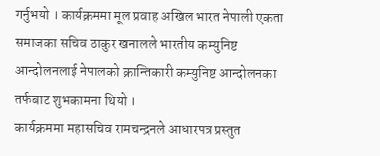गर्नुभयो । कार्यक्रममा मूल प्रवाह अखिल भारत नेपाली एकता समाजका सचिव ठाकुर खनालले भारतीय कम्युनिष्ट आन्दोलनलाई नेपालको क्रान्तिकारी कम्युनिष्ट आन्दोलनका तर्फबाट शुभकामना थियो ।
कार्यक्रममा महासचिव रामचन्द्रनले आधारपत्र प्रस्तुत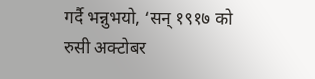गर्दै भन्नुभयो, ‘सन् १९१७ को रुसी अक्टोबर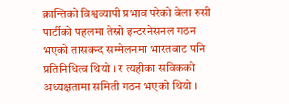क्रान्तिको विश्वव्यापी प्रभाव परेको बेला रुसी पार्टीको पहलमा तेस्रो इन्टरनेसनल गठन भएको तासक्न्द सम्मेलनमा भारतबाट पनि प्रतिनिधित्व थियो । र त्यहीका सविकको अध्यक्षतामा समिती गठन भएको थियो ।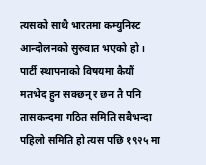त्यसको साथै भारतमा कम्युनिस्ट आन्दोलनको सुरुवात भएको हो । पार्टी स्थापनाको विषयमा कैयौं मतभेद हुन सक्छन् र छन तै पनि तासकन्दमा गठित समिति सबैभन्दा पहिलो समिति हो त्यस पछि १९२५ मा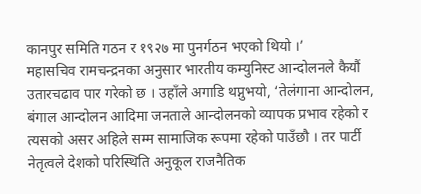कानपुर समिति गठन र १९२७ मा पुनर्गठन भएको थियो ।’
महासचिव रामचन्द्रनका अनुसार भारतीय कम्युनिस्ट आन्दोलनले कैयौं उतारचढाव पार गरेको छ । उहाँले अगाडि थप्नुभयो, ‘तेलंगाना आन्दोलन, बंगाल आन्दोलन आदिमा जनताले आन्दोलनको व्यापक प्रभाव रहेको र त्यसको असर अहिले सम्म सामाजिक रूपमा रहेको पाउँछौ । तर पार्टी नेतृत्वले देशको परिस्थिति अनुकूल राजनैतिक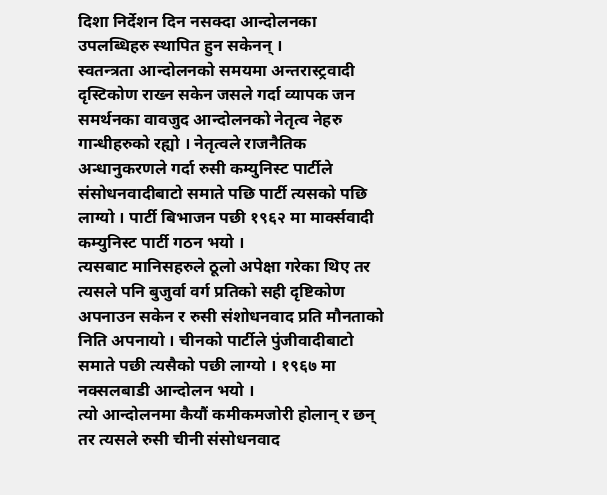दिशा निर्देशन दिन नसक्दा आन्दोलनका उपलब्धिहरु स्थापित हुन सकेनन् ।
स्वतन्त्रता आन्दोलनको समयमा अन्तरास्ट्रवादी दृस्टिकोण राख्न सकेन जसले गर्दा व्यापक जन समर्थनका वावजुद आन्दोलनको नेतृत्व नेहरु गान्धीहरुको रह्यो । नेतृत्वले राजनैतिक अन्धानुकरणले गर्दा रुसी कम्युनिस्ट पार्टीले संसोधनवादीबाटो समाते पछि पार्टी त्यसको पछि लाग्यो । पार्टी बिभाजन पछी १९६२ मा मार्क्सवादी कम्युनिस्ट पार्टी गठन भयो ।
त्यसबाट मानिसहरुले ठूलो अपेक्षा गरेका थिए तर त्यसले पनि बुजुर्वा वर्ग प्रतिको सही दृष्टिकोण अपनाउन सकेन र रुसी संशोधनवाद प्रति मौनताको निति अपनायो । चीनको पार्टीले पुंजीवादीबाटो समाते पछी त्यसैको पछी लाग्यो । १९६७ मा नक्सलबाडी आन्दोलन भयो ।
त्यो आन्दोलनमा कैयौं कमीकमजोरी होलान् र छन् तर त्यसले रुसी चीनी संसोधनवाद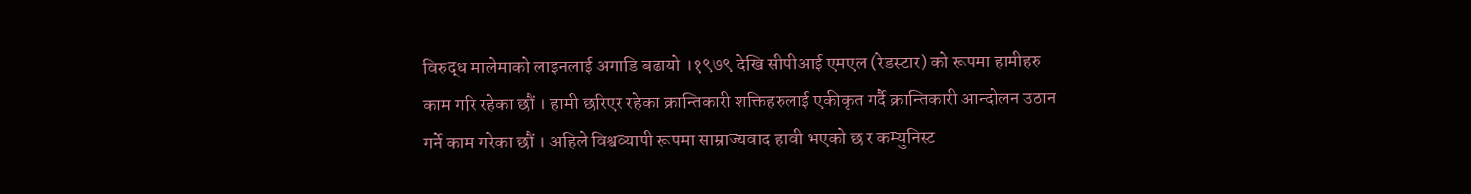विरुद्ध मालेमाको लाइनलाई अगाडि बढायो ।१९७९ देखि सीपीआई एमएल (रेडस्टार) को रूपमा हामीहरु काम गरि रहेका छौं । हामी छरिएर रहेका क्रान्तिकारी शक्तिहरुलाई एकीकृत गर्दै क्रान्तिकारी आन्दोलन उठान गर्ने काम गरेका छौं । अहिले विश्वव्यापी रूपमा साम्राज्यवाद हावी भएको छ र कम्युनिस्ट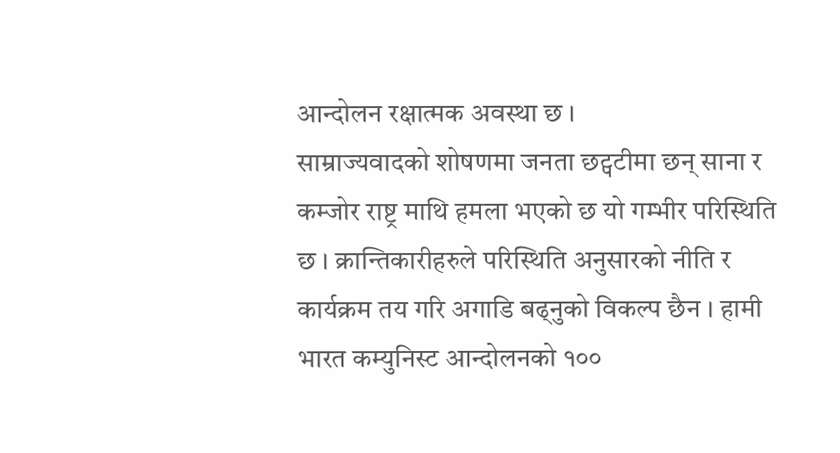आन्दोलन रक्षात्मक अवस्था छ ।
साम्राज्यवादको शोषणमा जनता छट्पटीमा छन् साना र कम्जोर राष्ट्र माथि हमला भएको छ यो गम्भीर परिस्थिति छ । क्रान्तिकारीहरुले परिस्थिति अनुसारको नीति र कार्यक्रम तय गरि अगाडि बढ्नुको विकल्प छैन । हामी भारत कम्युनिस्ट आन्दोलनको १००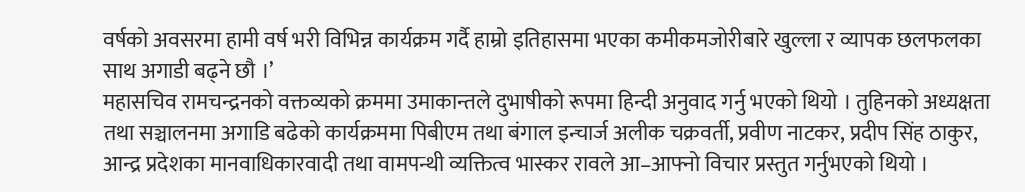वर्षको अवसरमा हामी वर्ष भरी विभिन्न कार्यक्रम गर्दै हाम्रो इतिहासमा भएका कमीकमजोरीबारे खुल्ला र व्यापक छलफलका साथ अगाडी बढ्ने छौ ।’
महासचिव रामचन्द्रनको वक्तव्यको क्रममा उमाकान्तले दुभाषीको रूपमा हिन्दी अनुवाद गर्नु भएको थियो । तुहिनको अध्यक्षता तथा सञ्चालनमा अगाडि बढेको कार्यक्रममा पिबीएम तथा बंगाल इन्चार्ज अलीक चक्रवर्ती, प्रवीण नाटकर, प्रदीप सिंह ठाकुर, आन्द्र प्रदेशका मानवाधिकारवादी तथा वामपन्थी व्यक्तित्व भास्कर रावले आ–आफ्नो विचार प्रस्तुत गर्नुभएको थियो ।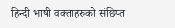हिन्दी भाषी वक्ताहरुको संछिप्त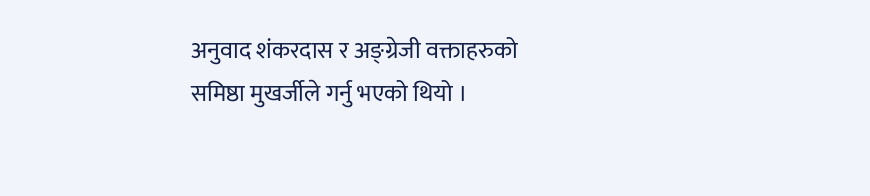अनुवाद शंकरदास र अङ्ग्रेजी वक्ताहरुको समिष्ठा मुखर्जीले गर्नु भएको थियो ।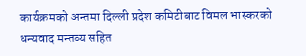कार्यक्रमको अन्तमा दिल्ली प्रदेश कमिटीबाट विमल भास्करको धन्यवाद मन्तव्य सहित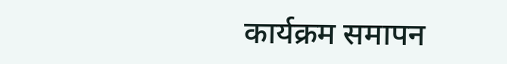कार्यक्रम समापन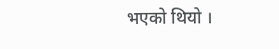भएको थियो ।